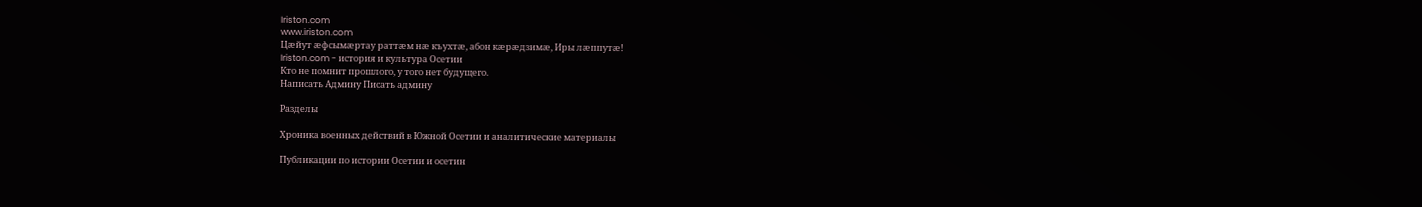Iriston.com
www.iriston.com
Цæйут æфсымæртау раттæм нæ къухтæ, абон кæрæдзимæ, Иры лæппутæ!
Iriston.com - история и культура Осетии
Кто не помнит прошлого, у того нет будущего.
Написать Админу Писать админу

Разделы

Хроника военных действий в Южной Осетии и аналитические материалы

Публикации по истории Осетии и осетин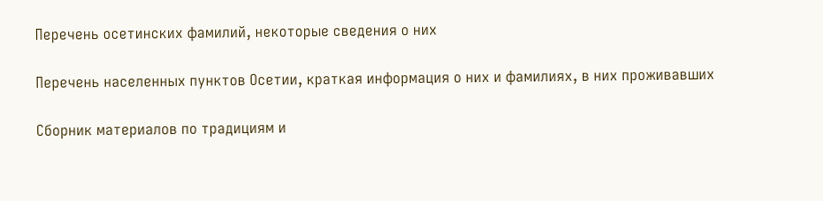Перечень осетинских фамилий, некоторые сведения о них

Перечень населенных пунктов Осетии, краткая информация о них и фамилиях, в них проживавших

Сборник материалов по традициям и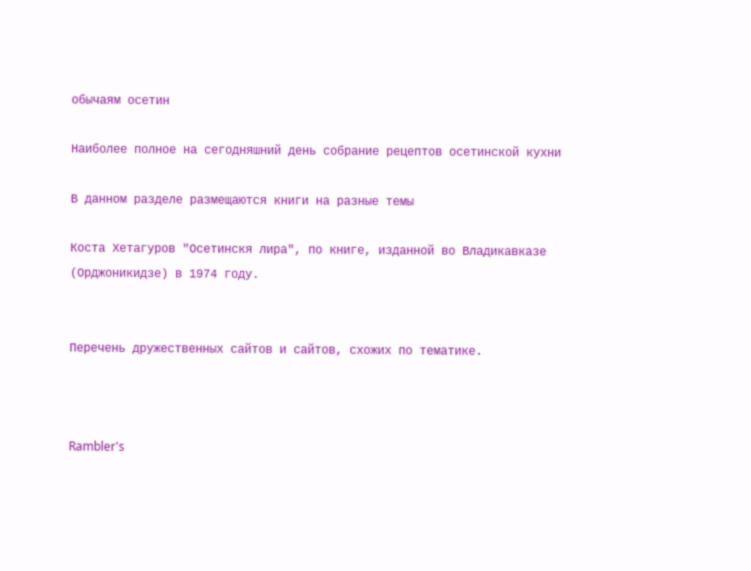обычаям осетин

Наиболее полное на сегодняшний день собрание рецептов осетинской кухни

В данном разделе размещаются книги на разные темы

Коста Хетагуров "Осетинскя лира", по книге, изданной во Владикавказе (Орджоникидзе) в 1974 году.


Перечень дружественных сайтов и сайтов, схожих по тематике.



Rambler's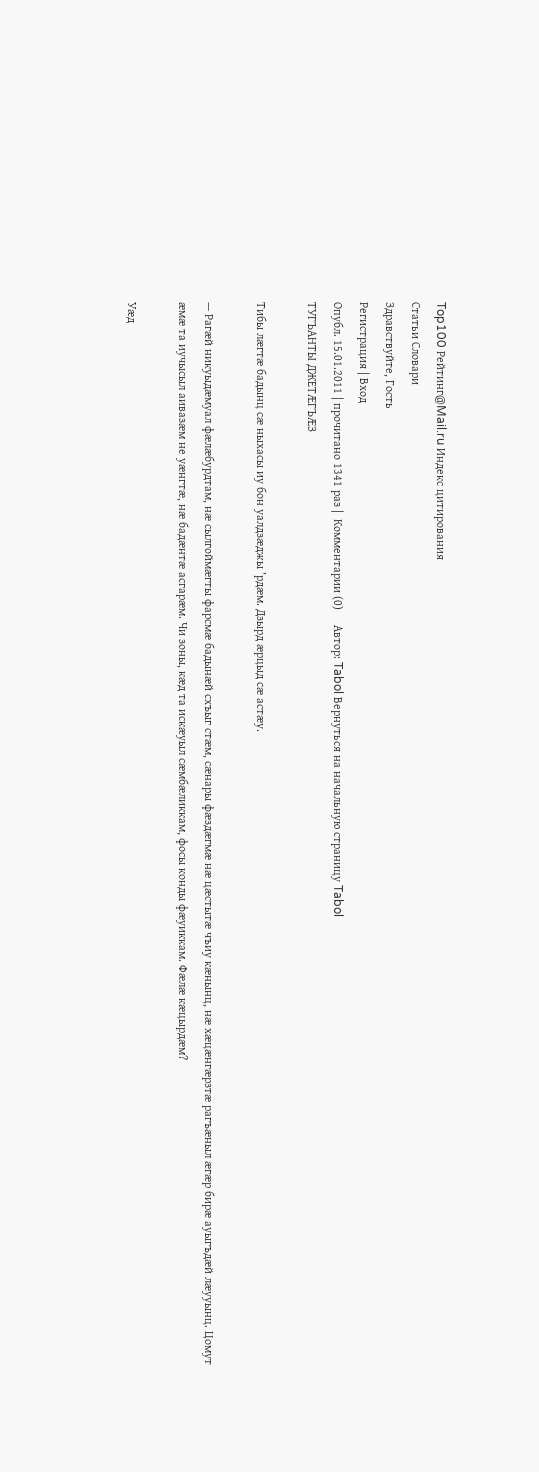Top100 Рейтинг@Mail.ru Индекс цитирования
Статьи Словари
Здравствуйте, Гость
Регистрация | Вход
Опубл. 15.01.2011 | прочитано 1341 раз |  Комментарии (0)     Автор: Tabol Вернуться на начальную страницу Tabol
ТУГЪАНТЫ ДЖЕТÆГЪÆЗ

Тибы лæгтæ бадынц сæ ныхасы иу бон уалдзæджы ’рдæм. Дзырд æрцыд сæ астæу.

— Рагæй никуыдæмуал фæлæбурдтам, нæ сылгоймæгты фарсмæ бадынæй схъыг стæм, сæнары фæздæгмæ нæ цæстытæ чъиу кæнынц, нæ хæцæнгæрзтæ рагъæныл æгæр бирæ ауыгъдæй лæууынц. Цомут æмæ та иучысыл аивазæм не уæнгтæ, нæ бадæнтæ асгарæм. Чи зоны, кæд та искæуыл сæмбæликкам, фосы конды фæуиккам. Фæлæ кæцырдæм?

Уæд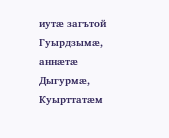иутæ загътой Гуырдзымæ, аннæтæ Дыгурмæ, Куырттатæм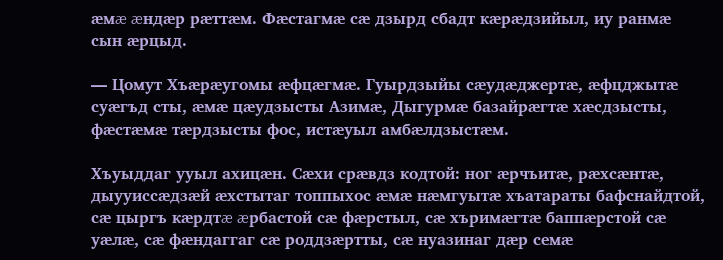æмæ æндæр рæттæм. Фæстагмæ сæ дзырд сбадт кæрæдзийыл, иу ранмæ сын æрцыд.

— Цомут Хъæрæугомы æфцæгмæ. Гуырдзыйы сæудæджертæ, æфцджытæ суæгъд сты, æмæ цæудзысты Азимæ, Дыгурмæ базайрæгтæ хæсдзысты, фæстæмæ тæрдзысты фос, истæуыл амбæлдзыстæм.

Хъуыддаг ууыл ахицæн. Сæхи срæвдз кодтой: ног æрчъитæ, рæхсæнтæ, дыууиссæдзæй æхстытаг топпыхос æмæ нæмгуытæ хъатараты бафснайдтой, сæ цыргъ кæрдтæ æрбастой сæ фæрстыл, сæ хъримæгтæ баппæрстой сæ уæлæ, сæ фæндаггаг сæ роддзæртты, сæ нуазинаг дæр семæ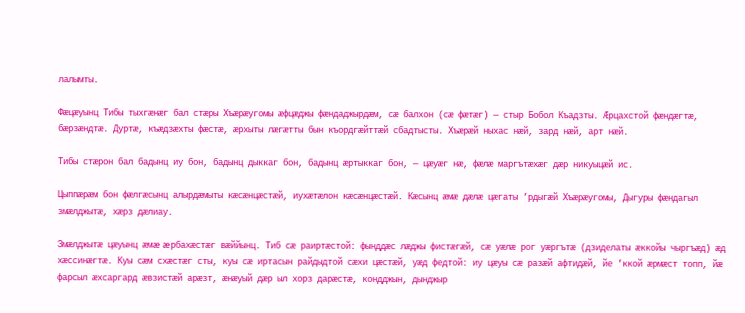лалымты.

Фæцæуынц Тибы тыхгæнæг бал стæры Хъæрæугомы æфцæджы фæндаджырдæм, сæ балхон (сæ фæтæг) — стыр Бобол Къадзты. Æрцахстой фæндæгтæ, бæрзæндтæ. Дуртæ, къæдзæхты фæстæ, æрхыты лæгæтты бын къордгæйттæй сбадтысты. Хъæрæй ныхас нæй, зард нæй, арт нæй.

Тибы стæрон бал бадынц иу бон, бадынц дыккаг бон, бадынц æртыккаг бон, — цæуæг нæ, фæлæ маргътæхæг дæр никуыцæй ис.

Цыппæрæм бон фæлгæсынц алырдæмыты кæсæнцæстæй, иухæтæлон кæсæнцæстæй. Кæсынц æмæ дæлæ цæгаты ’рдыгæй Хъæрæугомы, Дыгуры фæндагыл змæлджытæ, хæрз дæлиау.

Змæлджытæ цæуынц æмæ æрбахæстæг вæййынц. Тиб сæ раиртæстой: фынддæс лæджы фистæгæй, сæ уæлæ рог уæргътæ (дзиделаты æккойы чыргъæд) æд хæссинæгтæ. Куы сæм схæстæг сты, куы сæ иртасын райдыдтой сæхи цæстæй, уæд федтой: иу цæуы сæ разæй афтидæй, йе ’ккой æрмæст топп, йæ фарсыл æхсаргард æвзистæй арæзт, æнæуый дæр ыл хорз дарæстæ, кондджын, дынджыр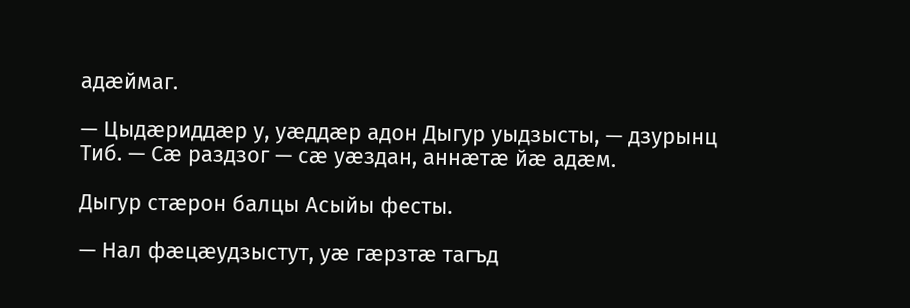адæймаг.

— Цыдæриддæр у, уæддæр адон Дыгур уыдзысты, — дзурынц Тиб. — Сæ раздзог — сæ уæздан, аннæтæ йæ адæм.

Дыгур стæрон балцы Асыйы фесты.

— Нал фæцæудзыстут, уæ гæрзтæ тагъд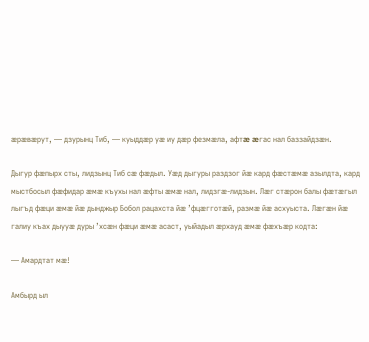æрæвæрут, — дзурынц Тиб, — куыддæр уæ иу дæр фезмæла, афтæ æгас нал баззайдзæн.

Дыгур фæпырх сты, лидзынц Тиб сæ фæдыл. Уæд дыгуры раздзог йæ кард фæстæмæ азылдта, кард мыстбосыл фæфидар æмæ къухы нал æфты æмæ нал, лидзгæ-лидзын. Лæг стæрон балы фæтæгыл лыгъд фæци æмæ йæ дынджыр Бобол рацахста йæ ’фцæгготæй, размæ йæ асхуыста. Лæгæн йæ галиу къах дыууæ дуры ’хсæн фæци æмæ асаст, уыйадыл æрхауд æмæ фæхъæр кодта:

— Амардтат мæ!

Амбырд ыл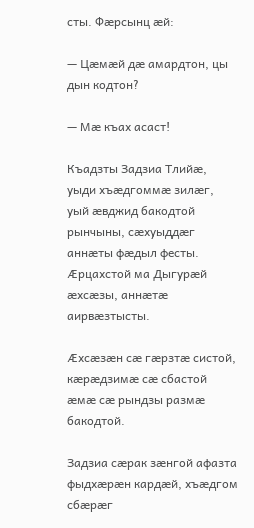сты. Фæрсынц æй:

— Цæмæй дæ амардтон, цы дын кодтон?

— Мæ къах асаст!

Къадзты Задзиа Тлийæ, уыди хъæдгоммæ зилæг, уый æвджид бакодтой рынчыны, сæхуыддæг аннæты фæдыл фесты. Æрцахстой ма Дыгурæй æхсæзы, аннæтæ аирвæзтысты.

Æхсæзæн сæ гæрзтæ систой, кæрæдзимæ сæ сбастой æмæ сæ рындзы размæ бакодтой.

Задзиа сæрак зæнгой афазта фыдхæрæн кардæй, хъæдгом сбæрæг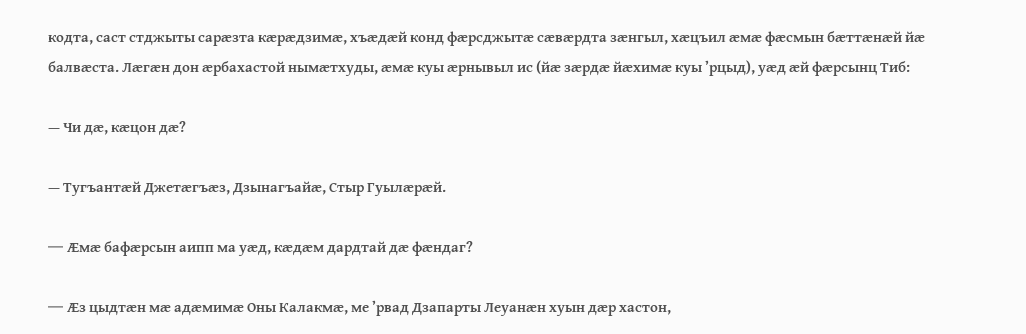кодта, саст стджыты сарæзта кæрæдзимæ, хъæдæй конд фæрсджытæ сæвæрдта зæнгыл, хæцъил æмæ фæсмын бæттæнæй йæ балвæста. Лæгæн дон æрбахастой нымæтхуды, æмæ куы æрнывыл ис (йæ зæрдæ йæхимæ куы ’рцыд), уæд æй фæрсынц Тиб:

— Чи дæ, кæцон дæ?

— Тугъантæй Джетæгъæз, Дзынагъайæ, Стыр Гуылæрæй.

— Æмæ бафæрсын аипп ма уæд, кæдæм дардтай дæ фæндаг?

— Æз цыдтæн мæ адæмимæ Оны Калакмæ, ме ’рвад Дзапарты Леуанæн хуын дæр хастон,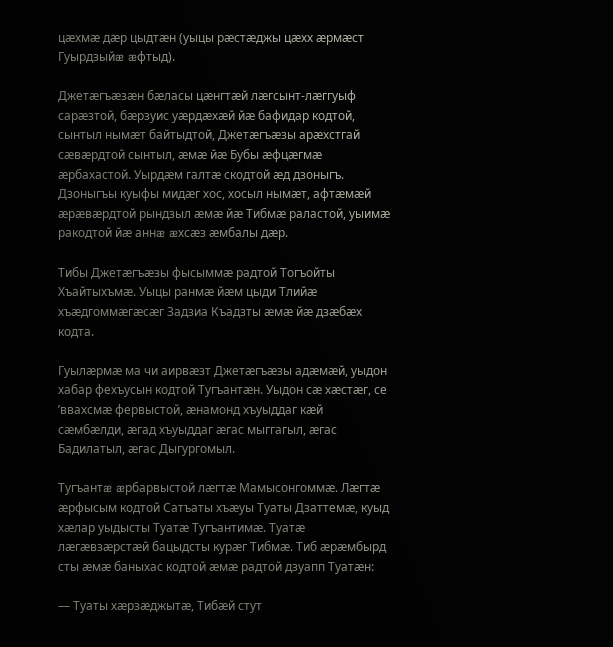цæхмæ дæр цыдтæн (уыцы рæстæджы цæхх æрмæст Гуырдзыйæ æфтыд).

Джетæгъæзæн бæласы цæнгтæй лæгсынт-лæггуыф сарæзтой, бæрзуис уæрдæхæй йæ бафидар кодтой, сынтыл нымæт байтыдтой, Джетæгъæзы арæхстгай сæвæрдтой сынтыл, æмæ йæ Бубы æфцæгмæ æрбахастой. Уырдæм галтæ скодтой æд дзоныгъ. Дзоныгъы куыфы мидæг хос, хосыл нымæт, афтæмæй æрæвæрдтой рындзыл æмæ йæ Тибмæ раластой, уыимæ ракодтой йæ аннæ æхсæз æмбалы дæр.

Тибы Джетæгъæзы фысыммæ радтой Тогъойты Хъайтыхъмæ. Уыцы ранмæ йæм цыди Тлийæ хъæдгоммæгæсæг Задзиа Къадзты æмæ йæ дзæбæх кодта.

Гуылæрмæ ма чи аирвæзт Джетæгъæзы адæмæй, уыдон хабар фехъусын кодтой Тугъантæн. Уыдон сæ хæстæг, се ’ввахсмæ фервыстой, æнамонд хъуыддаг кæй сæмбæлди, æгад хъуыддаг æгас мыггагыл, æгас Бадилатыл, æгас Дыгургомыл.

Тугъантæ æрбарвыстой лæгтæ Мамысонгоммæ. Лæгтæ æрфысым кодтой Сатъаты хъæуы Туаты Дзаттемæ, куыд хæлар уыдысты Туатæ Тугъантимæ. Туатæ лæгæвзæрстæй бацыдсты курæг Тибмæ. Тиб æрæмбырд сты æмæ баныхас кодтой æмæ радтой дзуапп Туатæн:

— Туаты хæрзæджытæ, Тибæй стут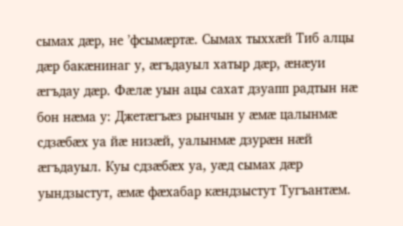сымах дæр, не ’фсымæртæ. Сымах тыххæй Тиб алцы дæр бакæнинаг у, æгъдауыл хатыр дæр, æнæуи æгъдау дæр. Фæлæ уын ацы сахат дзуапп радтын нæ бон нæма у: Джетæгъæз рынчын у æмæ цалынмæ сдзæбæх уа йæ низæй, уалынмæ дзурæн нæй æгъдауыл. Куы сдзæбæх уа, уæд сымах дæр уындзыстут, æмæ фæхабар кæндзыстут Тугъантæм.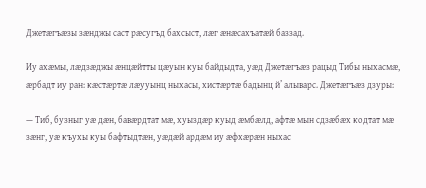Джетæгъæзы зæнджы саст рæсугъд бахсыст, лæг æнæсахъатæй баззад.

Иу ахæмы, лæдзæджы æнцæйтты цæуын куы байдыдта, уæд Джетæгъæз рацыд Тибы ныхасмæ, æрбадт иу ран: кæстæртæ лæууынц ныхасы, хистæртæ бадынц й’ алыварс. Джетæгъæз дзуры:

— Тиб, бузныг уæ дæн, бавæрдтат мæ, хуыздæр куыд æмбæлд, афтæ мын сдзæбæх кодтат мæ зæнг, уæ къухы куы бафтыдтæн, уæдæй ардæм иу æфхæрæн ныхас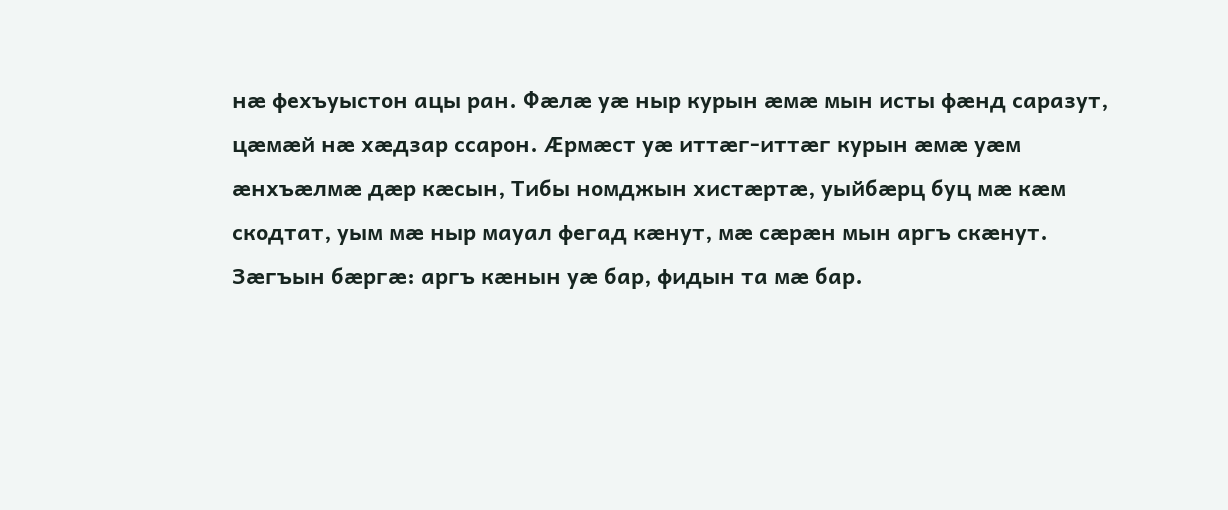нæ фехъуыстон ацы ран. Фæлæ уæ ныр курын æмæ мын исты фæнд саразут, цæмæй нæ хæдзар ссарон. Æрмæст уæ иттæг-иттæг курын æмæ уæм æнхъæлмæ дæр кæсын, Тибы номджын хистæртæ, уыйбæрц буц мæ кæм скодтат, уым мæ ныр мауал фегад кæнут, мæ сæрæн мын аргъ скæнут. Зæгъын бæргæ: аргъ кæнын уæ бар, фидын та мæ бар.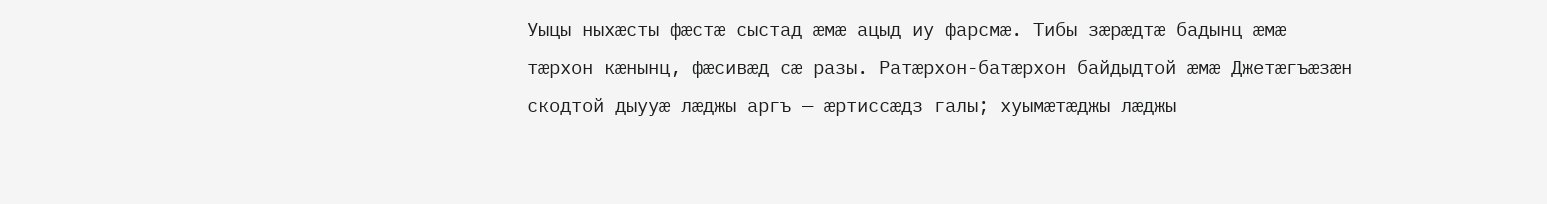Уыцы ныхæсты фæстæ сыстад æмæ ацыд иу фарсмæ. Тибы зæрæдтæ бадынц æмæ тæрхон кæнынц, фæсивæд сæ разы. Ратæрхон-батæрхон байдыдтой æмæ Джетæгъæзæн скодтой дыууæ лæджы аргъ — æртиссæдз галы; хуымæтæджы лæджы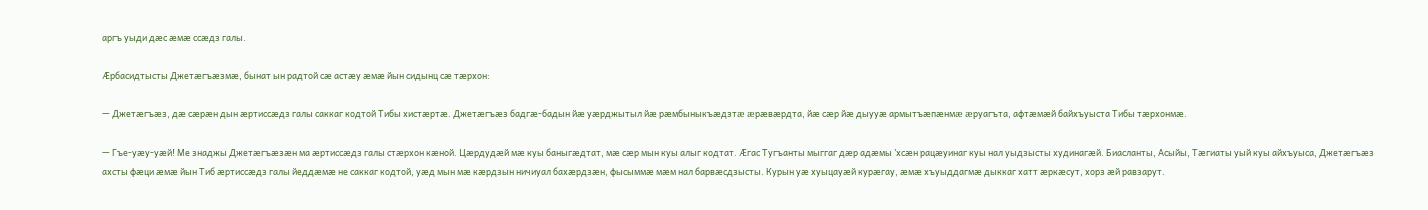аргъ уыди дæс æмæ ссæдз галы.

Æрбасидтысты Джетæгъæзмæ, бынат ын радтой сæ астæу æмæ йын сидынц сæ тæрхон:

— Джетæгъæз, дæ сæрæн дын æртиссæдз галы саккаг кодтой Тибы хистæртæ. Джетæгъæз бадгæ-бадын йæ уæрджытыл йæ рæмбыныкъæдзтæ æрæвæрдта, йæ сæр йæ дыууæ армытъæпæнмæ æруагъта, афтæмæй байхъуыста Тибы тæрхонмæ.

— Гъе-уæу-уæй! Ме знаджы Джетæгъæзæн ма æртиссæдз галы стæрхон кæной. Цæрдудæй мæ куы баныгæдтат, мæ сæр мын куы алыг кодтат. Æгас Тугъанты мыггаг дæр адæмы ’хсæн рацæуинаг куы нал уыдзысты худинагæй. Биасланты, Асыйы, Тæгиаты уый куы айхъуыса, Джетæгъæз ахсты фæци æмæ йын Тиб æртиссæдз галы йеддæмæ не саккаг кодтой, уæд мын мæ кæрдзын ничиуал бахæрдзæн, фысыммæ мæм нал барвæсдзысты. Курын уæ хуыцауæй курæгау, æмæ хъуыддагмæ дыккаг хатт æркæсут, хорз æй равзарут.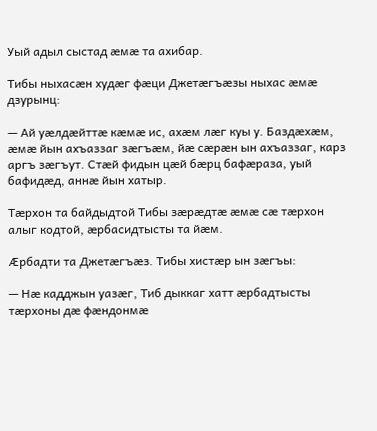Уый адыл сыстад æмæ та ахибар.

Тибы ныхасæн худæг фæци Джетæгъæзы ныхас æмæ дзурынц:

— Ай уæлдæйттæ кæмæ ис, ахæм лæг куы у. Баздæхæм, æмæ йын ахъаззаг зæгъæм, йæ сæрæн ын ахъаззаг, карз аргъ зæгъут. Стæй фидын цæй бæрц бафæраза, уый бафидæд, аннæ йын хатыр.

Тæрхон та байдыдтой Тибы зæрæдтæ æмæ сæ тæрхон алыг кодтой, æрбасидтысты та йæм.

Æрбадти та Джетæгъæз. Тибы хистæр ын зæгъы:

— Нæ кадджын уазæг, Тиб дыккаг хатт æрбадтысты тæрхоны дæ фæндонмæ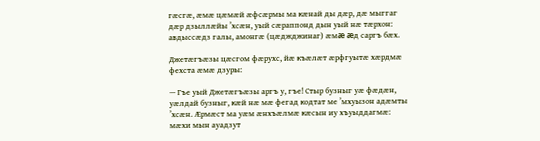гæсгæ, æмæ цæмæй æфсæрмы ма кæнай ды дæр, дæ мыггаг дæр дзыллæйы ’хсæн, уый сæраппонд дын уый нæ тæрхон: авдыссæдз галы, амонгæ (цæджджинаг) æмæ æд саргъ бæх.

Джетæгъæзы цæсгом фæрухс, йæ къæлæт æрфгуытæ хæрдмæ фехста æмæ дзуры:

— Гъе уый Джетæгъæзы аргъ у, гъе! Стыр бузныг уæ фæдæн, уæлдай бузныг, кæй нæ мæ фегад кодтат ме ’мхуызон адæмты ’хсæн. Æрмæст ма уæм æнхъæлмæ кæсын иу хъуыддагмæ: мæхи мын ауадзут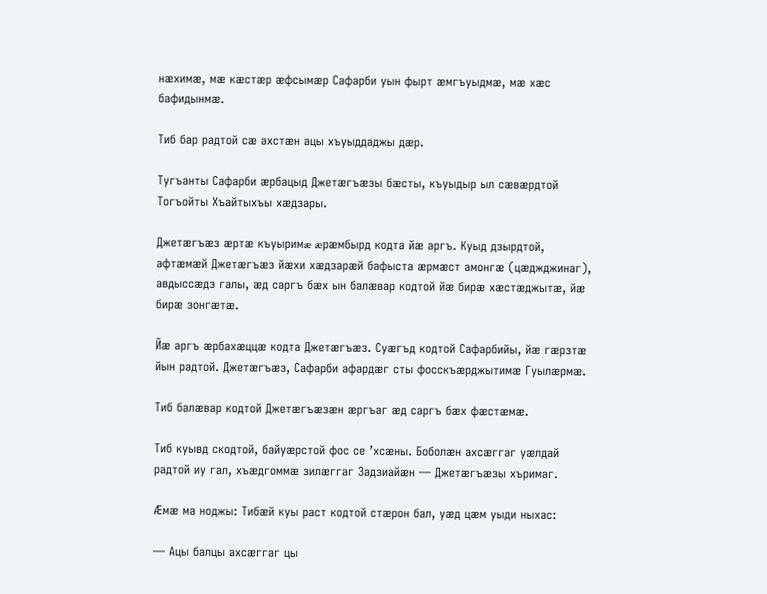нæхимæ, мæ кæстæр æфсымæр Сафарби уын фырт æмгъуыдмæ, мæ хæс бафидынмæ.

Тиб бар радтой сæ ахстæн ацы хъуыддаджы дæр.

Тугъанты Сафарби æрбацыд Джетæгъæзы бæсты, къуыдыр ыл сæвæрдтой Тогъойты Хъайтыхъы хæдзары.

Джетæгъæз æртæ къуыримæ æрæмбырд кодта йæ аргъ. Куыд дзырдтой, афтæмæй Джетæгъæз йæхи хæдзарæй бафыста æрмæст амонгæ (цæджджинаг), авдыссæдз галы, æд саргъ бæх ын балæвар кодтой йæ бирæ хæстæджытæ, йæ бирæ зонгæтæ.

Йæ аргъ æрбахæццæ кодта Джетæгъæз. Суæгъд кодтой Сафарбийы, йæ гæрзтæ йын радтой. Джетæгъæз, Сафарби афардæг сты фосскъæрджытимæ Гуылæрмæ.

Тиб балæвар кодтой Джетæгъæзæн æргъаг æд саргъ бæх фæстæмæ.

Тиб куывд скодтой, байуæрстой фос се ’хсæны. Боболæн ахсæггаг уæлдай радтой иу гал, хъæдгоммæ зилæггаг Задзиайæн — Джетæгъæзы хъримаг.

Æмæ ма ноджы: Тибæй куы раст кодтой стæрон бал, уæд цæм уыди ныхас:

— Ацы балцы ахсæггаг цы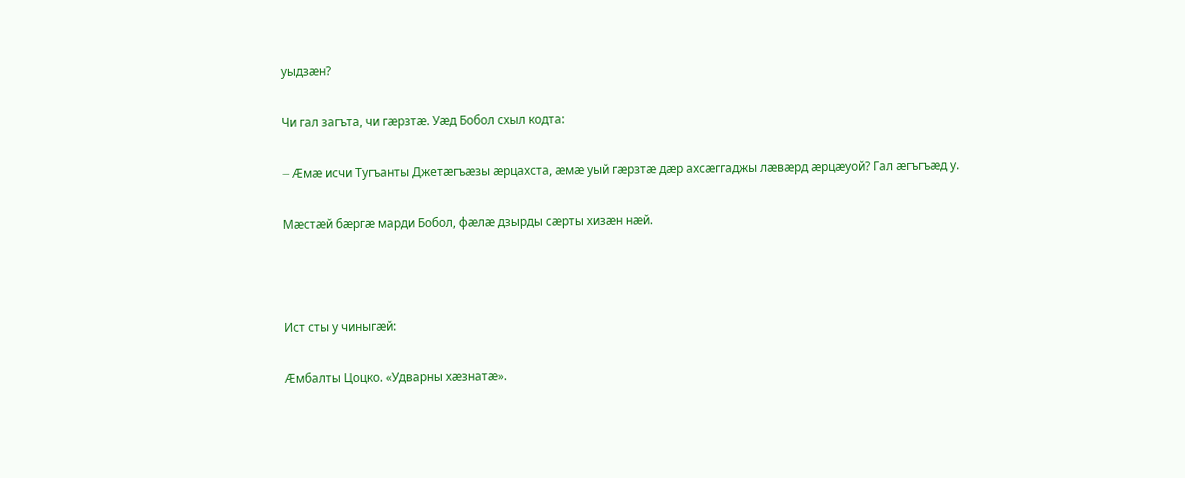уыдзæн?

Чи гал загъта, чи гæрзтæ. Уæд Бобол схыл кодта:

— Æмæ исчи Тугъанты Джетæгъæзы æрцахста, æмæ уый гæрзтæ дæр ахсæггаджы лæвæрд æрцæуой? Гал æгъгъæд у.

Мæстæй бæргæ марди Бобол, фæлæ дзырды сæрты хизæн нæй.



Ист сты у чиныгæй:

Æмбалты Цоцко. «Удварны хæзнатæ».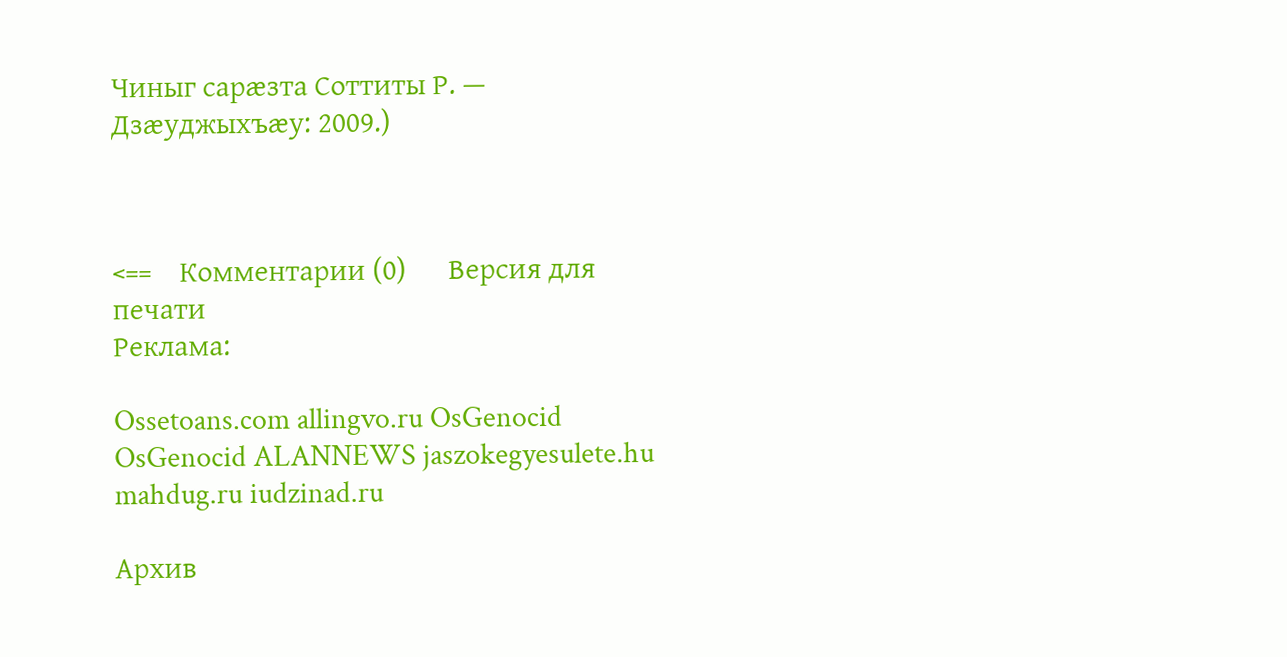Чиныг сарæзта Соттиты Р. — Дзæуджыхъæу: 2009.)



<==    Комментарии (0)      Версия для печати
Реклама:

Ossetoans.com allingvo.ru OsGenocid OsGenocid ALANNEWS jaszokegyesulete.hu mahdug.ru iudzinad.ru

Архив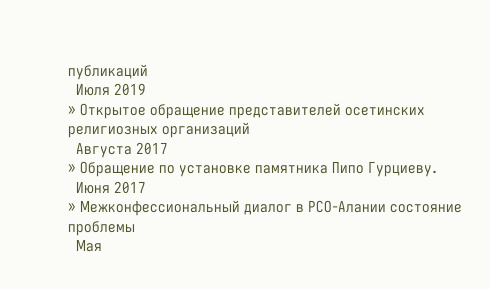публикаций
  Июля 2019
» Открытое обращение представителей осетинских религиозных организаций
  Августа 2017
» Обращение по установке памятника Пипо Гурциеву.
  Июня 2017
» Межконфессиональный диалог в РСО-Алании состояние проблемы
  Мая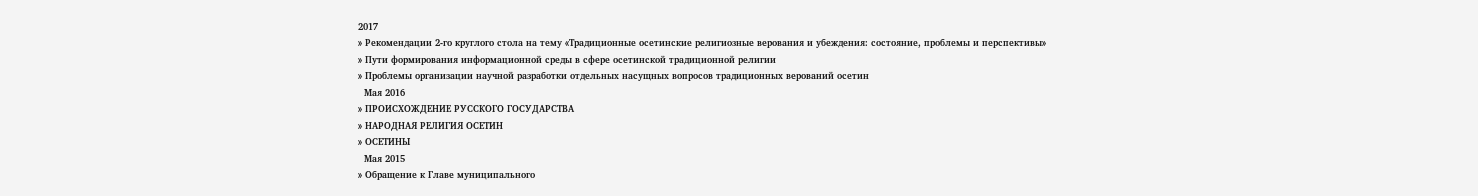2017
» Рекомендации 2-го круглого стола на тему «Традиционные осетинские религиозные верования и убеждения: состояние, проблемы и перспективы»
» Пути формирования информационной среды в сфере осетинской традиционной религии
» Проблемы организации научной разработки отдельных насущных вопросов традиционных верований осетин
  Мая 2016
» ПРОИСХОЖДЕНИЕ РУССКОГО ГОСУДАРСТВА
» НАРОДНАЯ РЕЛИГИЯ ОСЕТИН
» ОСЕТИНЫ
  Мая 2015
» Обращение к Главе муниципального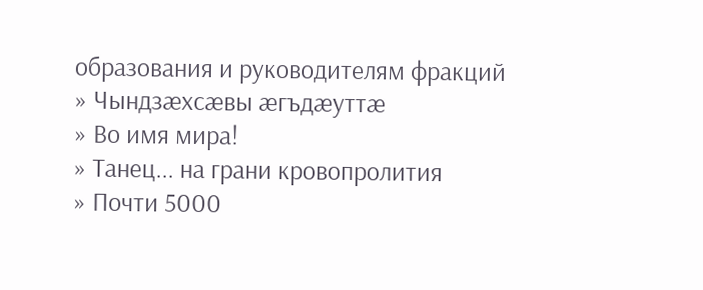образования и руководителям фракций
» Чындзӕхсӕвы ӕгъдӕуттӕ
» Во имя мира!
» Танец... на грани кровопролития
» Почти 5000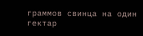граммов свинца на один гектар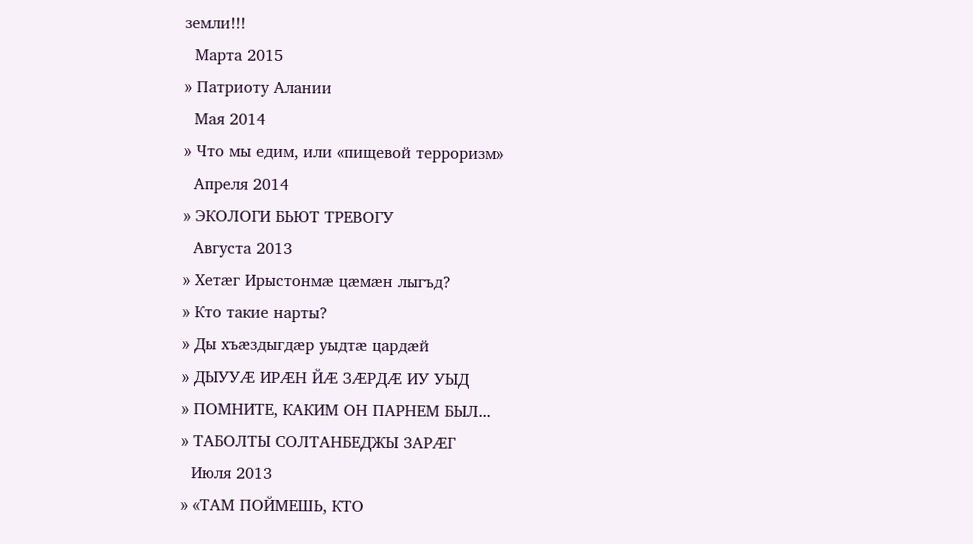земли!!!
  Марта 2015
» Патриоту Алании
  Мая 2014
» Что мы едим, или «пищевой терроризм»
  Апреля 2014
» ЭКОЛОГИ БЬЮТ ТРЕВОГУ
  Августа 2013
» Хетӕг Ирыстонмӕ цӕмӕн лыгъд?
» Кто такие нарты?
» Ды хъæздыгдæр уыдтæ цардæй
» ДЫУУӔ ИРӔН ЙӔ ЗӔРДӔ ИУ УЫД
» ПОМНИТЕ, КАКИМ ОН ПАРНЕМ БЫЛ...
» ТАБОЛТЫ СОЛТАНБЕДЖЫ 3АРӔГ
  Июля 2013
» «ТАМ ПОЙМЕШЬ, КТО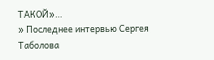ТАКОЙ»…
» Последнее интервью Сергея Таболова